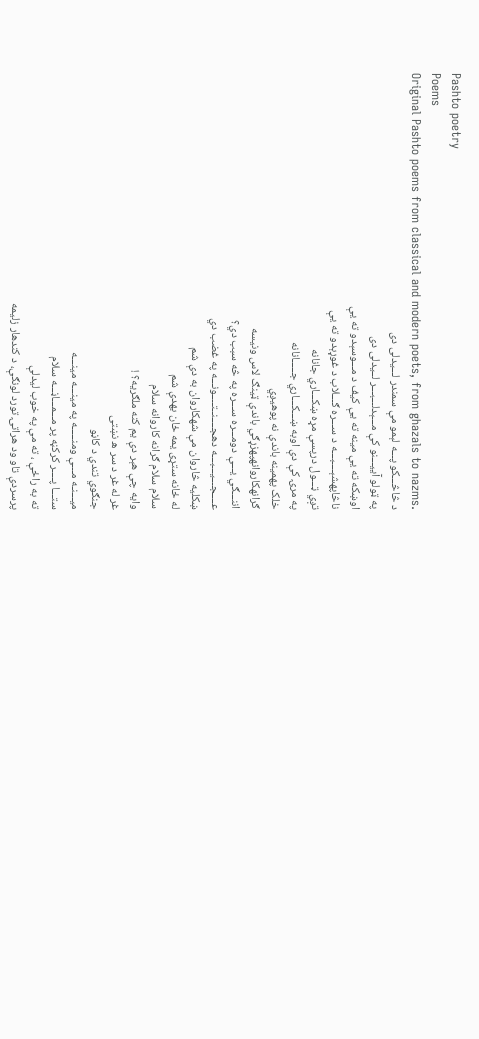Pashto poetry
Poems
Original Pashto poems from classical and modern poets, from ghazals to nazms.
د څاڅـــكو پـــه لېمو مې سمندر لـــيدلى دى
په ټولو آييـــنو كې مـــېدلـــبـــر لــيدلى دى
اوښکه ته يې مينه ته يې کيف د مـــوسېدو ته يې
ناڅاپهشېــــبـــه د ســـره ګـــلاب د غوړېدو ته يې
تږي ټـــول درپسې مړه ښکـــاري جانانه
په مرۍ کې دې اوبه ښـــکـــاري جـــــانانه
خلک پهمينه باندې نه پوهيږي
ګرانهکاروانهپهزړګي باندې ټينګ لاس ونيسه
اننـــګي يـــې دومـــره ســـره په څه سبب دي؟
عــــجـــيـــبـــه دهجــــنــتــــونـــه په غضب دي
ښكليه څاروان مې شهكاروان به دې شم
له ځانه ستړى يمه ځان بهدې شم
سلام سلام ګرانه کاروانه سلام
وایه چې هېر دې یم کنه ملګریه؟ !
غر له غر د سر ه نښتی
جنګوي تندي د کاڼو
میـــنـه مـــې ومنـــــه په مینـــه مینـــه
ستـــا پــــر کرکڼه پر مـــمـــاڼـــه سلام
ته به راځې ، ته مې په خوب لیدلې
پرسردې تاو ود هراتۍ تورد لونګې، د کندهار زلیمه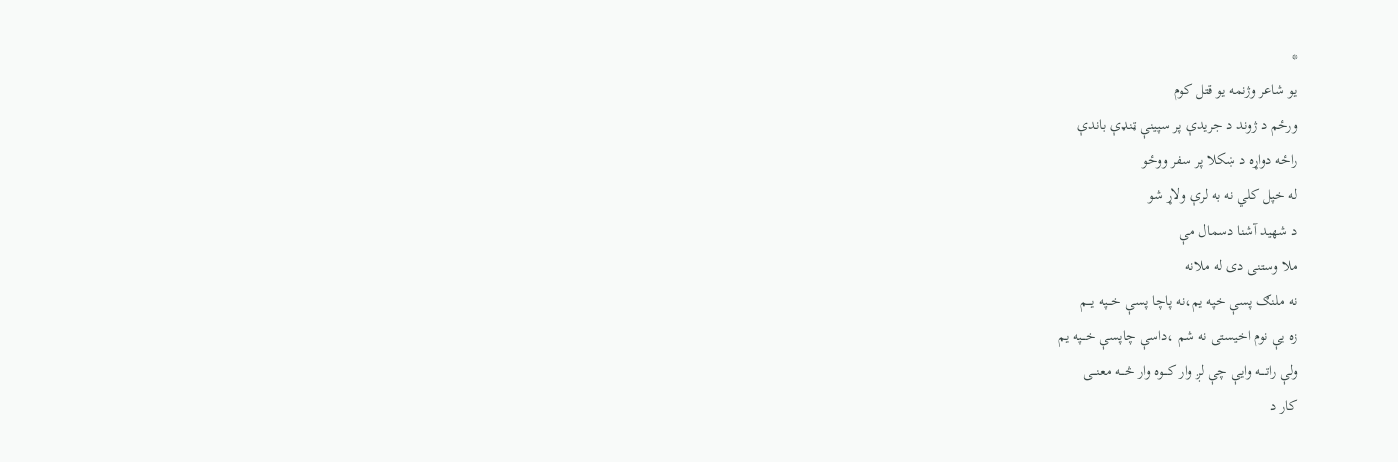*
یو شاعر وژنمه یو قتل کوم
ورځم د ژوند د جریدې پر سپینې ټنډې باندې
راځه دواړه د ښکلا پر سفر ووځو
له خپل کلي نه به لرې ولاړ شو
د شهید آشنا دسمال مې
ملا وستنی دی له ملانه
نه ملنګ پسې خپه يم،نه پاچا پسې خـــپه يـــم
زه يې نوم اخيستی نه شم ،داسې چاپسې خـــپه يم
ولې راتــــه وایې چې لږ وار کـــوه وار څـــه معنـــی
کار د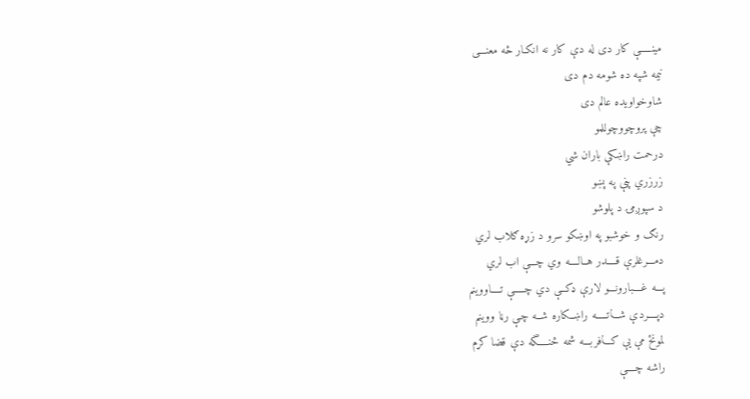مینـــــې کار دی له دې کار نه انکـار څه معنـــی
نيمه شپه ده شومه دم دی
شاوخواويده عالم دی
چې پروچووچوللمو
درحمت راښکې باران شي
زرزري پڼې په پښو
د سپوږمۍ د پلوشو
رنګ و خوشبو په اوښکو سرو د زړه ګلاب لري
دمـــرغلرې قــــدر هــالــــه وي چـــې اب لري
پـــه غــــبارونـــو لارې ډکــې دي چـــــې تــــاووینم
دپــــردې شـــاتـــــه راښــکاره شــه چـې رڼا ووینم
لمونځ مې یې کـــافربـــه شمه څنـــــگه دې قضا کړم
راشه چــــې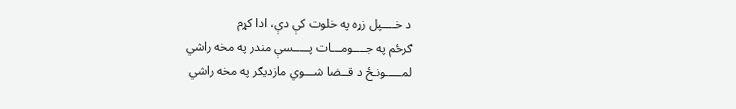د خــــپل زړه په خلوت کې دې، ادا کړم
ګرځم په جــــومـــات پـــــسې مندر په مخه راشي
لمـــــونـځ د قــضا شـــوي مازدیګر په مخه راشي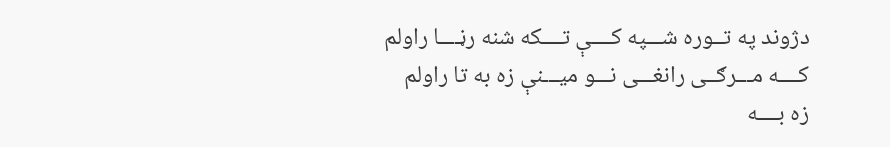دژوند په تــوره شـــپه کــــې تــــکه شنه رڼــــا راولم
کــــه مـــرګــی رانغـــی نـــو میـــنې زه به تا راولم
زه بــــه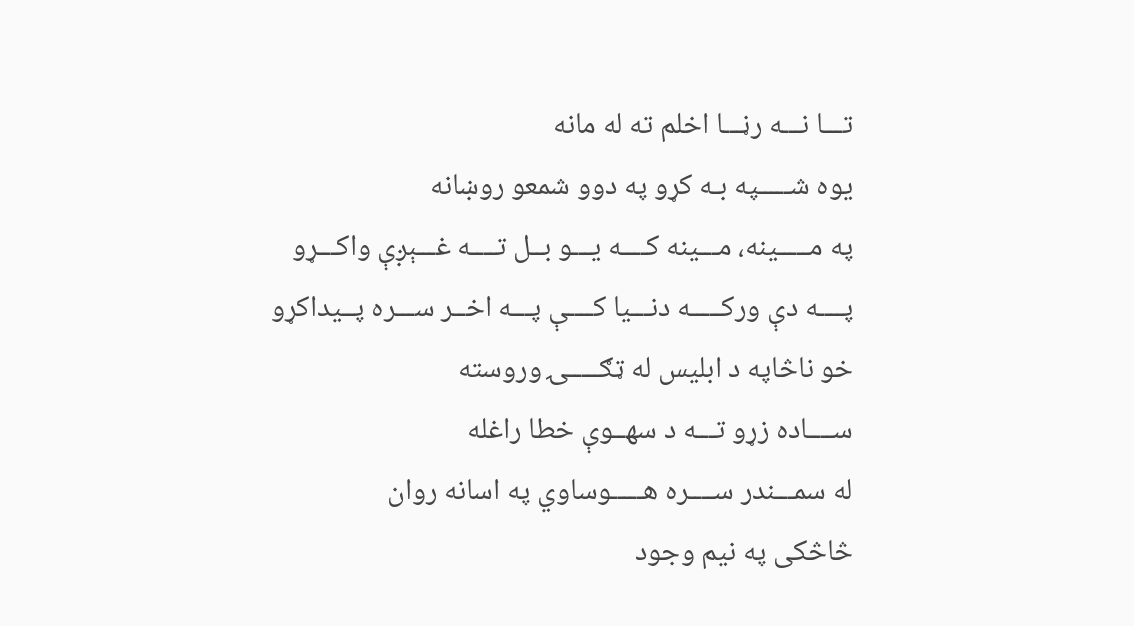تـــا نـــه رڼـــا اخلم ته له مانه
یوه شـــــپه بـه کړو په دوو شمعو روښانه
په مـــــینه، مـــینه کــــه یـــو بــل تــــه غـــېږې واکـــړو
پــــه دې ورکـــــه دنـــیا کــــې پـــه اخــر ســـره پــیداکړو
خو ناڅاپه د ابلیس له ټګـــــۍ وروسته
ســــاده زړو تـــه د سهــوې خطا راغله
له سمـــندر ســــره هـــــوساوي په اسانه روان
څاڅکی په نیم وجود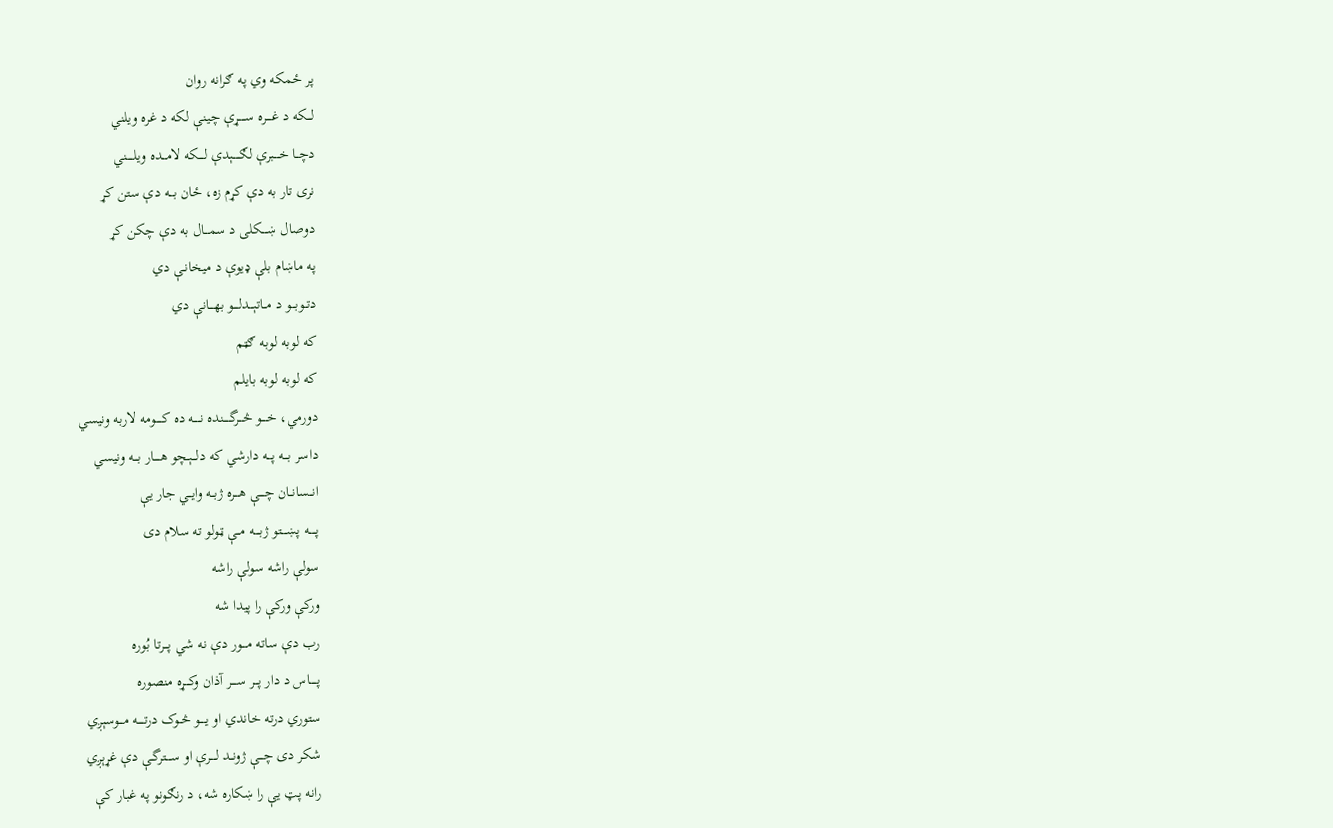پر ځمکه وي په ګرانه روان
لـــکه د غــــره ســـــړې چیـنې لکه د غره ویلني
دچــا خــــبرې لګـــــېدې لــــکه لامـــده ویلـــــني
نری تار به دې کړم زه، ځان بـــه دې ستن کړ
دوصال ښــــکلی د سمـــال به دې چکن کړ
په ماښام بلې ډیوې د میخانـې دي
دتــوبـــو د مــاتېـــدلــــو بهـــانې دي
که لوبه لوبه ګټم
که لوبه لوبه بایلم
دورمي، خــــو څـــرگـــــنده نـــــه ده کـــــومه لاربه ونیسي
داسر بـــه پـــه دارشي که دلـــېـچو هـــــار بـــه ونیسي
انــسانــان چــــې هـــره ژبــه وایــي جار یې
پـــــه پښــــتو ژبــــه مــې ټـولو ته سلام دی
سولې راشه سولې راشه
ورکې ورکې را پیدا شه
رب دې ساته مـــور دې نه شي پـــرتا بُوره
پـــــاس د دار پـــر ســــر آذان وکـــړه منصوره
ستوري درته خاندي او یــــو څــوک درتـــــه مـــوسېږي
شکر دی چـــې ژونــد لــــرې او ســــترگـې دې غړېږي
رانه پټ یې را ښکاره شه، د رنګونو په غبار کې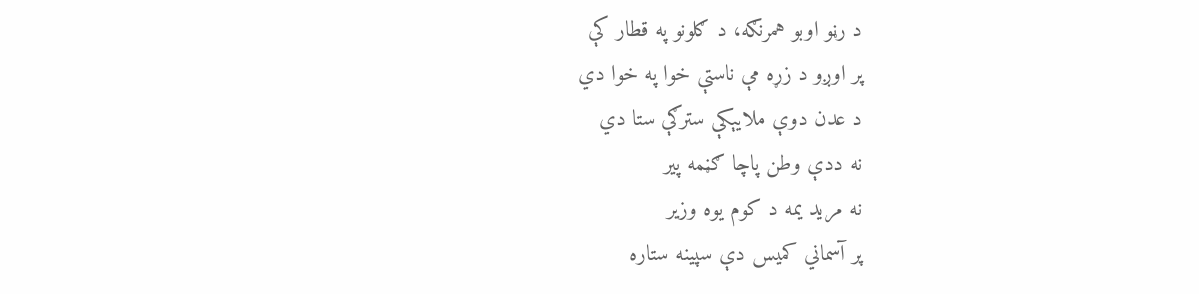د رڼو اوبو همرنګه، د ګلونو په قطار کې
پر اوږو د زړه مې ناستې خوا په خوا دي
د عدن دوې ملایېکې سترګې ستا دي
نه ددې وطن پاچا ګڼمه پیر
نه مرید یمه د کوم یوه وزیر
پر آسماني کمیس دې سپینه ستاره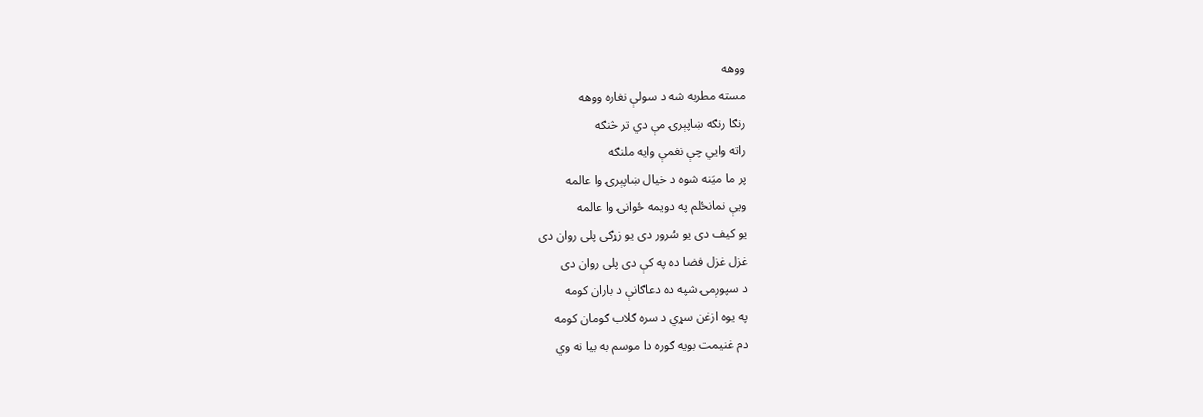ووهه
مسته مطربه شه د سولې نغاره ووهه
رنګا رنګه ښاپېرۍ مې دي تر څنګه
راته وایي چې نغمې وایه ملنګه
پر ما میَنه شوه د خیال ښاپېرۍ وا عالمه
ویې نمانځلم په دویمه ځوانۍ وا عالمه
یو کیف دی یو سُرور دی یو زړګی پلی روان دی
غزل غزل فضا ده په کې دی پلی روان دی
د سپوږمۍ شپه ده دعاګانې د باران کومه
په یوه ازغن سړي د سره ګلاب ګومان کومه
دم غنیمت بویه ګوره دا موسم به بیا نه وي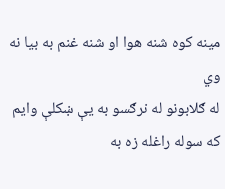مینه کوه شنه هوا او شنه غنم به بیا نه وي
له ګلابونو له نرګسو به یې ښکلې وایم
که سوله راغله زه به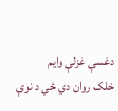دغسې غزلې وایم
خلک روان دي ځي د نوې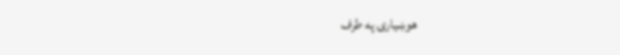هوښیارۍ په طرف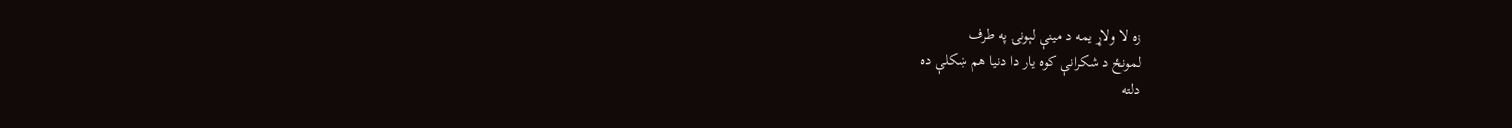زه لا ولاړ یمه د مینې لېونۍ په طرف
لمونځ د شکرانې کوه یار دا دنیا هم ښکلې ده
دلته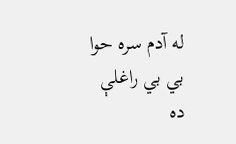له آدم سره حوا بي بي راغلې ده